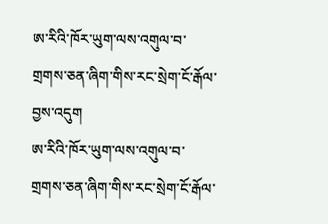ཨ་རིའི་ཁོར་ཡུག་ལས་འགུལ་བ་གྲགས་ཅན་ཞིག་གིས་རང་སྲེག་ངོ་རྒོལ་བྱས་འདུག
ཨ་རིའི་ཁོར་ཡུག་ལས་འགུལ་བ་གྲགས་ཅན་ཞིག་གིས་རང་སྲེག་ངོ་རྒོལ་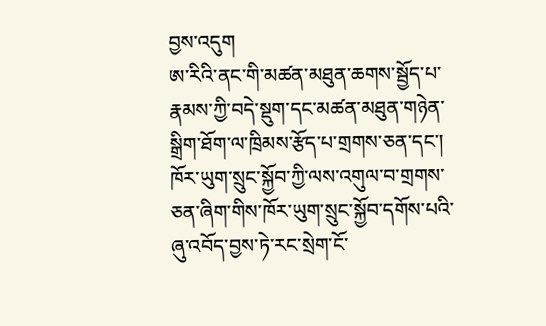བྱས་འདུག
ཨ་རིའི་ནང་གི་མཚན་མཐུན་ཆགས་སྦྱོད་པ་རྣམས་ཀྱི་བདེ་སྡུག་དང་མཚན་མཐུན་གཉེན་སྒྲིག་ཐོག་ལ་ཁྲིམས་རྩོད་པ་གྲགས་ཅན་དང་། ཁོར་ཡུག་སྲུང་སྐྱོབ་ཀྱི་ལས་འགུལ་བ་གྲགས་ཅན་ཞིག་གིས་ཁོར་ཡུག་སྲུང་སྐྱོབ་དགོས་པའི་ཞུ་འབོད་བྱས་ཏེ་རང་སྲེག་ངོ་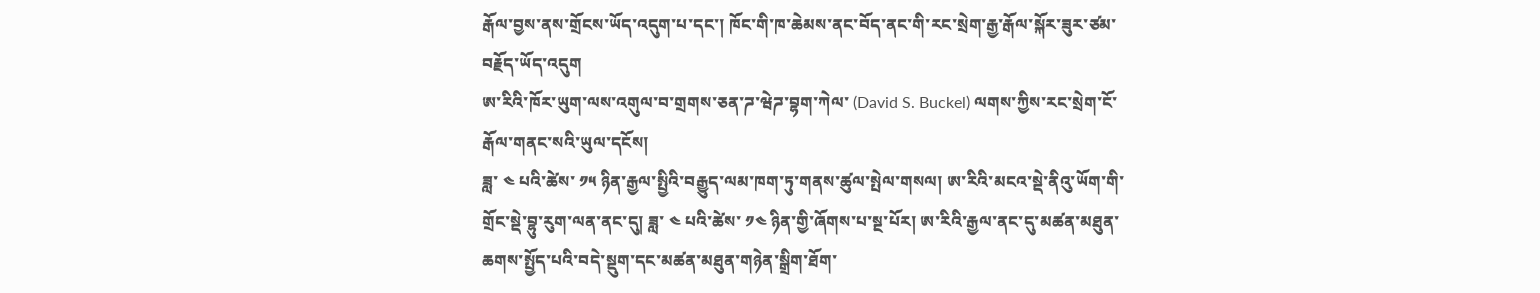རྒོལ་བྱས་ནས་གྲོངས་ཡོད་འདུག་པ་དང་། ཁོང་གི་ཁ་ཆེམས་ནང་བོད་ནང་གི་རང་སྲེག་རྒྱ་རྒོལ་སྐོར་ཟུར་ཙམ་བརྗོད་ཡོད་འདུག
ཨ་རིའི་ཁོར་ཡུག་ལས་འགུལ་བ་གྲགས་ཅན་ཌ་ཝེཌ་བྷག་ཀེལ་ (David S. Buckel) ལགས་ཀྱིས་རང་སྲེག་ངོ་རྒོལ་གནང་སའི་ཡུལ་དངོས།
ཟླ་ ༤ པའི་ཚེས་ ༡༥ ཉིན་རྒྱལ་སྤྱིའི་བརྒྱུད་ལམ་ཁག་ཏུ་གནས་ཚུལ་སྤེལ་གསལ། ཨ་རིའི་མངའ་སྡེ་ནིའུ་ཡོག་གི་གྲོང་སྡེ་བྷུ་རུག་ལན་ནང་དུ། ཟླ་ ༤ པའི་ཚེས་ ༡༤ ཉིན་གྱི་ཞོགས་པ་སྔ་པོར། ཨ་རིའི་རྒྱལ་ནང་དུ་མཚན་མཐུན་ཆགས་སྤྱོད་པའི་བདེ་སྡུག་དང་མཚན་མཐུན་གཉེན་སྒྲིག་ཐོག་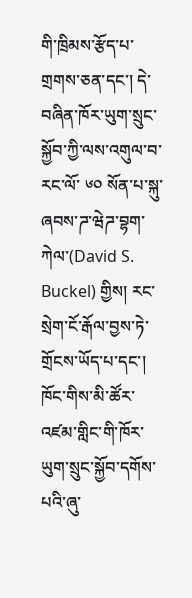གི་ཁྲིམས་རྩོད་པ་གྲགས་ཅན་དང་། དེ་བཞིན་ཁོར་ཡུག་སྲུང་སྐྱོབ་ཀྱི་ལས་འགུལ་བ་རང་ལོ་ ༦༠ སོན་པ་སྐུ་ཞབས་ཌ་ཝེཌ་བྷག་ཀེལ་(David S. Buckel) གྱིས། རང་སྲེག་ངོ་རྒོལ་བྱས་ཏེ་གྲོངས་ཡོད་པ་དང་། ཁོང་གིས་མི་ཚོར་འཛམ་གླིང་གི་ཁོར་ཡུག་སྲུང་སྐྱོབ་དགོས་པའི་ཞུ་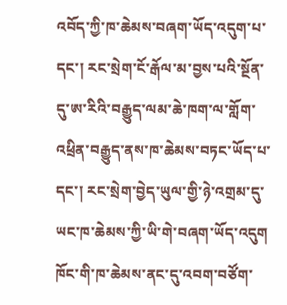འབོད་ཀྱི་ཁ་ཆེམས་བཞག་ཡོད་འདུག་པ་དང་། རང་སྲེག་ངོ་རྒོལ་མ་བྱས་པའི་སྔོན་དུ་ཨ་རིའི་བརྒྱུད་ལམ་ཆེ་ཁག་ལ་གློག་འཕྲིན་བརྒྱུད་ནས་ཁ་ཆེམས་བཏང་ཡོད་པ་དང་། རང་སྲེག་བྱེད་ཡུལ་གྱི་ཉེ་འགྲམ་དུ་ཡང་ཁ་ཆེམས་ཀྱི་ཡི་གེ་བཞག་ཡོད་འདུག
ཁོང་གི་ཁ་ཆེམས་ནང་དུ་འབག་བཙོག་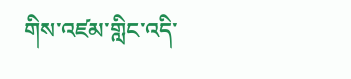གིས་འཛམ་གླིང་འདི་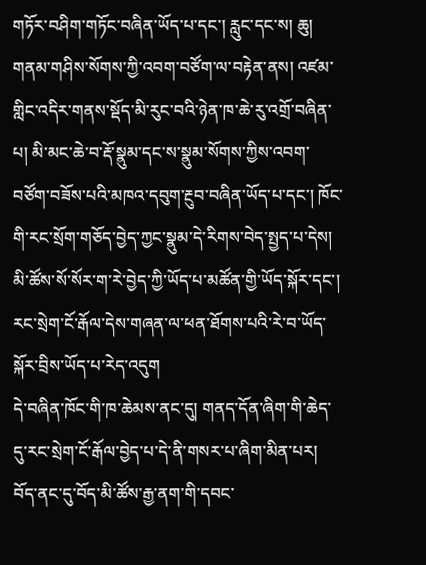གཏོར་བཤིག་གཏོང་བཞིན་ཡོད་པ་དང་། རླུང་དང་ས། ཆུ། གནམ་གཤིས་སོགས་ཀྱི་འབག་བཙོག་ལ་བརྟེན་ནས། འཛམ་གླིང་འདིར་གནས་སྡོད་མི་རུང་བའི་ཉེན་ཁ་ཆེ་རུ་འགྲོ་བཞིན་པ། མི་མང་ཆེ་བ་རྡོ་སྣུམ་དང་ས་སྣུམ་སོགས་ཀྱིས་འབག་བཙོག་བཟོས་པའི་མཁའ་དབུག་རྔུབ་བཞིན་ཡོད་པ་དང་། ཁོང་གི་རང་སྲོག་གཅོད་བྱེད་ཀྱང་སྣུམ་དེ་རིགས་བེད་སྤྱད་པ་དེས། མི་ཚོས་སོ་སོར་ག་རེ་བྱེད་ཀྱི་ཡོད་པ་མཚོན་གྱི་ཡོད་སྐོར་དང་། རང་སྲེག་ངོ་རྒོལ་དེས་གཞན་ལ་ཕན་ཐོགས་པའི་རེ་བ་ཡོད་སྐོར་བྲིས་ཡོད་པ་རེད་འདུག
དེ་བཞིན་ཁོང་གི་ཁ་ཆེམས་ནང་དུ། གནད་དོན་ཞིག་གི་ཆེད་དུ་རང་སྲེག་ངོ་རྒོལ་བྱེད་པ་དེ་ནི་གསར་པ་ཞིག་མིན་པར། བོད་ནང་དུ་བོད་མི་ཚོས་རྒྱ་ནག་གི་དབང་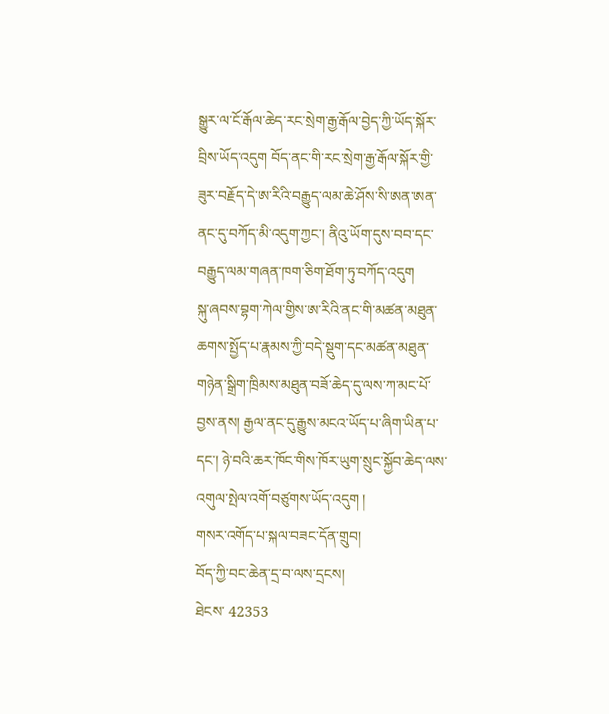སྒྱུར་ལ་ངོ་རྒོལ་ཆེད་རང་སྲེག་རྒྱ་རྒོལ་བྱེད་ཀྱི་ཡོད་སྐོར་བྲིས་ཡོད་འདུག བོད་ནང་གི་རང་སྲེག་རྒྱ་རྒོལ་སྐོར་གྱི་ཟུར་བརྗོད་དེ་ཨ་རིའི་བརྒྱུད་ལམ་ཆེ་ཤོས་སི་ཨན་ཨན་ནང་དུ་བཀོད་མི་འདུག་ཀྱང་། ནིའུ་ཡོག་དུས་བབ་དང་བརྒྱུད་ལམ་གཞན་ཁག་ཅིག་ཐོག་ཏུ་བཀོད་འདུག
སྐུ་ཞབས་བྷག་ཀེལ་གྱིས་ཨ་རིའི་ནང་གི་མཚན་མཐུན་ཆགས་སྤྱོད་པ་རྣམས་ཀྱི་བདེ་སྡུག་དང་མཚན་མཐུན་གཉེན་སྒྲིག་ཁྲིམས་མཐུན་བཟོ་ཆེད་དུ་ལས་ཀ་མང་པོ་བྱས་ནས། རྒྱལ་ནང་དུ་རྒྱུས་མངའ་ཡོད་པ་ཞིག་ཡིན་པ་དང་། ཉེ་བའི་ཆར་ཁོང་གིས་ཁོར་ཡུག་སྲུང་སྐྱོབ་ཆེད་ལས་འགུལ་སྤེལ་འགོ་བཙུགས་ཡོད་འདུག །
གསར་འགོད་པ་སྐལ་བཟང་དོན་གྲུབ།
བོད་ཀྱི་བང་ཆེན་དྲ་བ་ལས་དྲངས།
ཐེངས་ 42353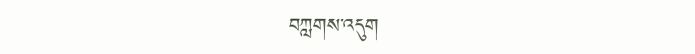བཀླགས་འདུག